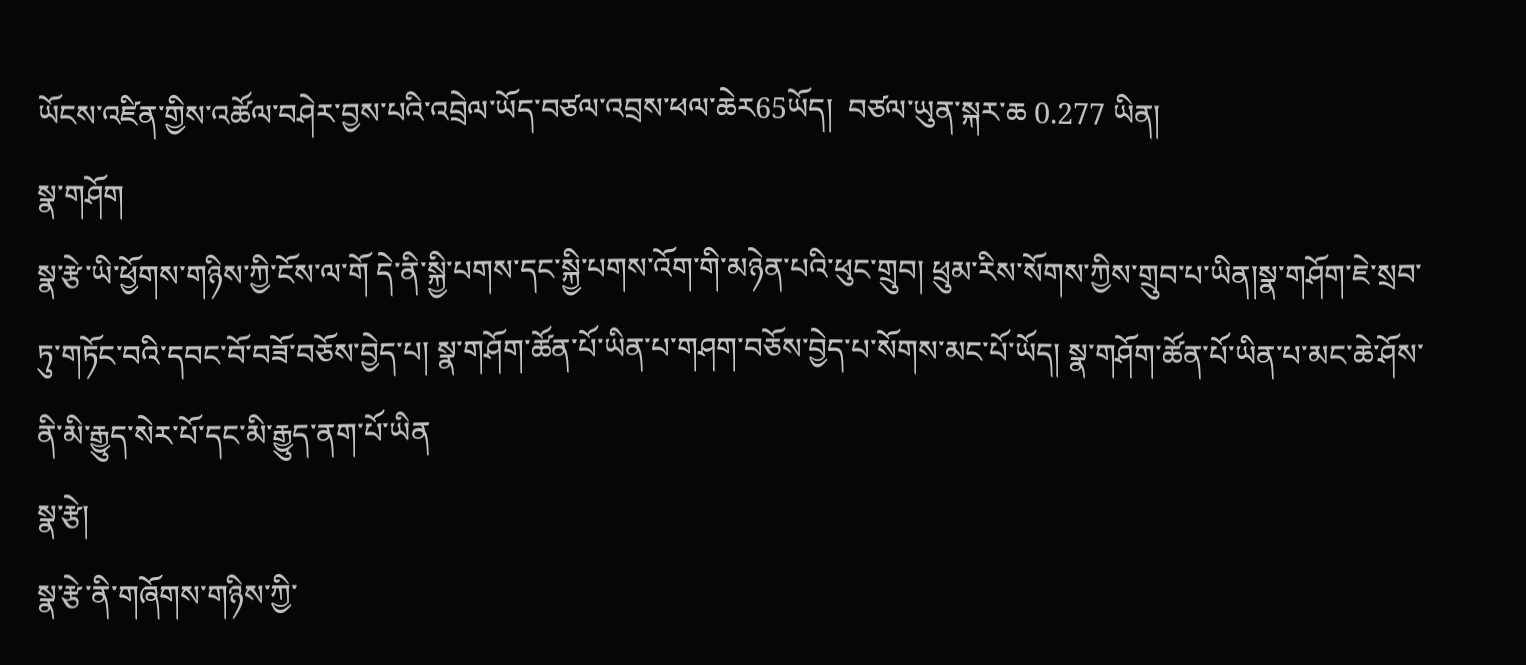ཡོངས་འཛིན་གྱིས་འཚོལ་བཤེར་བྱས་པའི་འབྲེལ་ཡོད་བཙལ་འབྲས་ཕལ་ཆེར65ཡོད།  བཙལ་ཡུན་སྐར་ཆ 0.277 ཡིན།
སྣ་གཤོག
སྣ་རྩེ་ཡི་ཕྱོགས་གཉིས་ཀྱི་ངོས་ལ་གོ དེ་ནི་སྐྱི་པགས་དང་སྐྱི་པགས་འོག་གི་མཉེན་པའི་ཕུང་གྲུབ། ཕྲུམ་རིས་སོགས་ཀྱིས་གྲུབ་པ་ཡིན།སྣ་གཤོག་ཇེ་སྲབ་ཏུ་གཏོང་བའི་དབང་བོ་བཟོ་བཅོས་བྱེད་པ། སྣ་གཤོག་ཚོན་པོ་ཡིན་པ་གཤག་བཅོས་བྱེད་པ་སོགས་མང་པོ་ཡོད། སྣ་གཤོག་ཚོན་པོ་ཡིན་པ་མང་ཆེ་ཤོས་ནི་མི་རྒྱུད་སེར་པོ་དང་མི་རྒྱུད་ནག་པོ་ཡིན
སྣ་རྩེ།
སྣ་རྩེ་ནི་གཞོགས་གཉིས་ཀྱི་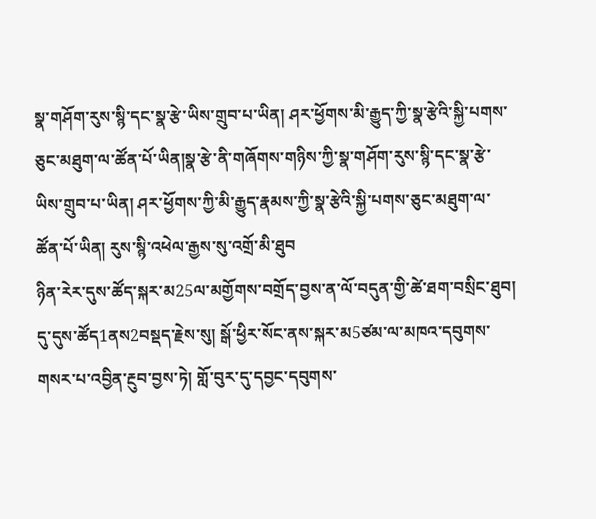སྣ་གཤོག་རུས་སྙི་དང་སྣ་རྩེ་ཡིས་གྲུབ་པ་ཡིན། ཤར་ཕྱོགས་མི་རྒྱུད་ཀྱི་སྣ་རྩེའི་སྐྱི་པགས་ཅུང་མཐུག་ལ་ཚོན་པོ་ཡིན།སྣ་རྩེ་ནི་གཞོགས་གཉིས་ཀྱི་སྣ་གཤོག་རུས་སྙི་དང་སྣ་རྩེ་ཡིས་གྲུབ་པ་ཡིན། ཤར་ཕྱོགས་ཀྱི་མི་རྒྱུད་རྣམས་ཀྱི་སྣ་རྩེའི་སྐྱི་པགས་ཅུང་མཐུག་ལ་ཚོན་པོ་ཡིན། རུས་སྙི་འཕེལ་རྒྱས་སུ་འགྲོ་མི་ཐུབ
ཉིན་རེར་དུས་ཚོད་སྐར་མ25ལ་མགྱོགས་བགྲོད་བྱས་ན་ལོ་བདུན་གྱི་ཚེ་ཐག་བསྲིང་ཐུབ།
དུ་དུས་ཚོད1ནས2བསྡད་རྗེས་སུ། སྒོ་ཕྱིར་སོང་ནས་སྐར་མ5ཙམ་ལ་མཁའ་དབུགས་གསར་པ་འབྱིན་རྔུབ་བྱས་ཏེ། གློ་བུར་དུ་དབྱང་དབུགས་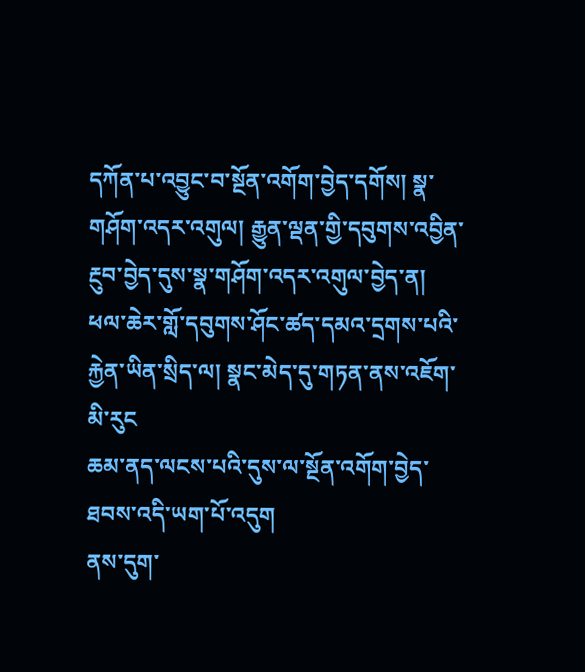དཀོན་པ་འབྱུང་བ་སྔོན་འགོག་བྱེད་དགོས། སྣ་གཤོག་འདར་འགུལ། རྒྱུན་ལྡན་གྱི་དབུགས་འབྱིན་རྔུབ་བྱེད་དུས་སྣ་གཤོག་འདར་འགུལ་བྱེད་ན། ཕལ་ཆེར་གློ་དབུགས་ཤོང་ཚད་དམའ་དྲགས་པའི་རྐྱེན་ཡིན་སྲིད་ལ། སྣང་མེད་དུ་གཏན་ནས་འཇོག་མི་རུང
ཆམ་ནད་ལངས་པའི་དུས་ལ་སྔོན་འགོག་བྱེད་ཐབས་འདི་ཡག་པོ་འདུག
ནས་དུག་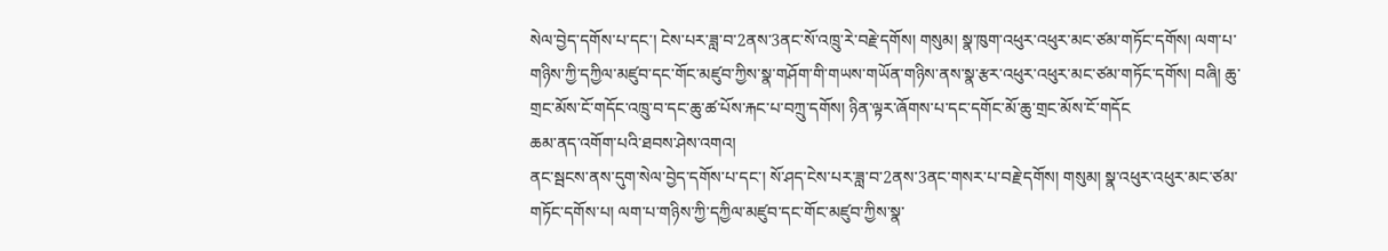སེལ་བྱེད་དགོས་པ་དང་། ངེས་པར་ཟླ་བ་2ནས་3ནང་སོ་འཁྲུ་རེ་བརྗེ་དགོས། གསུམ། སྣ་ཁུག་འཕུར་འཕུར་མང་ཙམ་གཏོང་དགོས། ལག་པ་གཉིས་ཀྱི་དཀྱིལ་མཛུབ་དང་གོང་མཛུབ་ཀྱིས་སྣ་གཤོག་གི་གཡས་གཡོན་གཉིས་ནས་སྣ་རྩར་འཕུར་འཕུར་མང་ཙམ་གཏོང་དགོས། བཞི། ཆུ་གྲང་མོས་ངོ་གདོང་འཁྲུ་བ་དང་ཆུ་ཚ་པོས་རྐང་པ་བཀྲུ་དགོས། ཉིན་ལྟར་ཞོགས་པ་དང་དགོང་མོ་ཆུ་གྲང་མོས་ངོ་གདོང
ཆམ་ནད་འགོག་པའི་ཐབས་ཤེས་འགའ།
ནང་སྦངས་ནས་དུག་སེལ་བྱེད་དགོས་པ་དང་། སོ་ཤད་ངེས་པར་ཟླ་བ་2ནས་3ནང་གསར་པ་བརྗེ་དགོས། གསུམ། སྣ་འཕུར་འཕུར་མང་ཙམ་གཏོང་དགོས་པ། ལག་པ་གཉིས་ཀྱི་དཀྱིལ་མཛུབ་དང་གོང་མཛུབ་ཀྱིས་སྣ་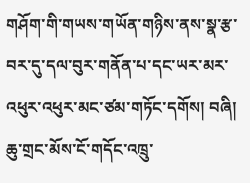གཤོག་གི་གཡས་གཡོན་གཉིས་ནས་སྣ་རྩ་བར་དུ་དལ་བུར་གནོན་པ་དང་ཡར་མར་འཕུར་འཕུར་མང་ཙམ་གཏོང་དགོས། བཞི། ཆུ་གྲང་མོས་ངོ་གདོང་འཁྲུ་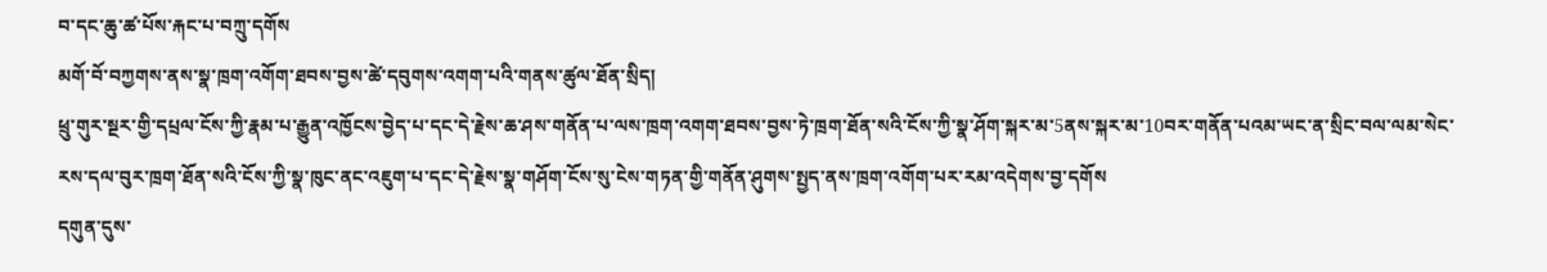བ་དང་ཆུ་ཚ་པོས་རྐང་པ་བཀྲུ་དགོས
མགོ་བོ་བཀྱགས་ནས་སྣ་ཁྲག་འགོག་ཐབས་བྱས་ཚེ་དབུགས་འགག་པའི་གནས་ཚུལ་ཐོན་སྲིད།
ཕྲུ་གུར་སྔར་གྱི་དཔྲལ་ངོས་ཀྱི་རྣམ་པ་རྒྱུན་འཁྱོངས་བྱེད་པ་དང་དེ་རྗེས་ཆ་ཤས་གནོན་པ་ལས་ཁྲག་འགག་ཐབས་བྱས་ཏེ་ཁྲག་ཐོན་སའི་ངོས་ཀྱི་སྣ་ཤོག་སྐར་མ་5ནས་སྐར་མ་10བར་གནོན་པའམ་ཡང་ན་སྲིང་བལ་ལམ་སེང་རས་དལ་བུར་ཁྲག་ཐོན་སའི་ངོས་ཀྱི་སྣ་ཁུང་ནང་འཇུག་པ་དང་དེ་རྗེས་སྣ་གཤོག་ངོས་སུ་ངེས་གཏན་གྱི་གནོན་ཤུགས་སྤྱད་ནས་ཁྲག་འགོག་པར་རམ་འདེགས་བྱ་དགོས
དགུན་དུས་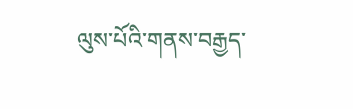ལུས་པོའི་གནས་བརྒྱད་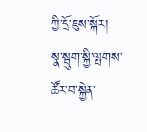ཀྱི་དྲོ་ཇུས་སྐོར།
སྣ་སྦུག་སྐྱི་ལྤགས་ཚོར་བ་སྐྱེན་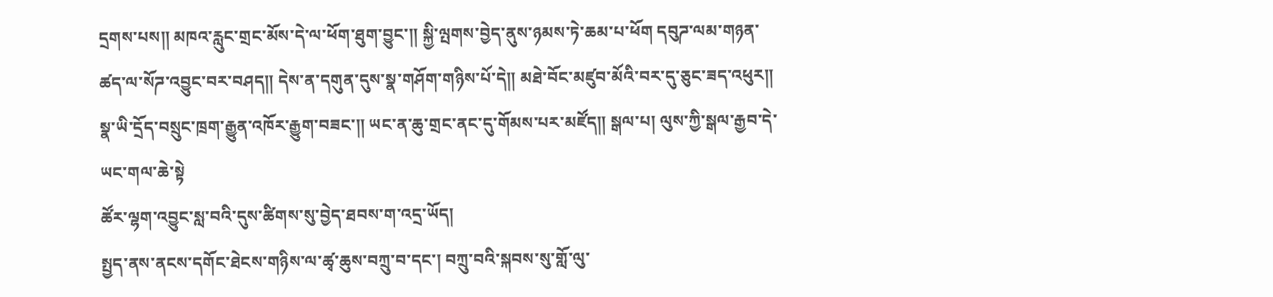དྲགས་པས༎ མཁའ་རླུང་གྲང་མོས་དེ་ལ་ཕོག་ཐུག་བྱུང་༎ སྐྱི་ལྤགས་བྱེད་ནུས་ཉམས་ཏེ་ཆམ་པ་ཕོག དབུཌ་ལམ་གཉན་ཚད་ལ་སོཌ་འབྱུང་བར་བཤད༎ དེས་ན་དགུན་དུས་སྣ་གཤོག་གཉིས་པོ་དེ༎ མཐེ་བོང་མཛུབ་མོའི་བར་དུ་ཅུང་ཟད་འཕུར༎ སྣ་ཡི་དྲོད་བསྲུང་ཁྲག་རྒྱུན་འཁོར་རྒྱུག་བཟང་༎ ཡང་ན་ཆུ་གྲང་ནང་དུ་གོམས་པར་མཛོད༎ སྒལ་པ། ལུས་ཀྱི་སྒལ་རྒྱབ་དེ་ཡང་གལ་ཆེ་སྟེ
ཚོར་ལྷག་འབྱུང་སླ་བའི་དུས་ཚིགས་སུ་བྱེད་ཐབས་ག་འདྲ་ཡོད།
སྤྱད་ནས་ནངས་དགོང་ཐེངས་གཉིས་ལ་ཚྭ་ཆུས་བཀྲུ་བ་དང་། བཀྲུ་བའི་སྐབས་སུ་གློ་ལུ་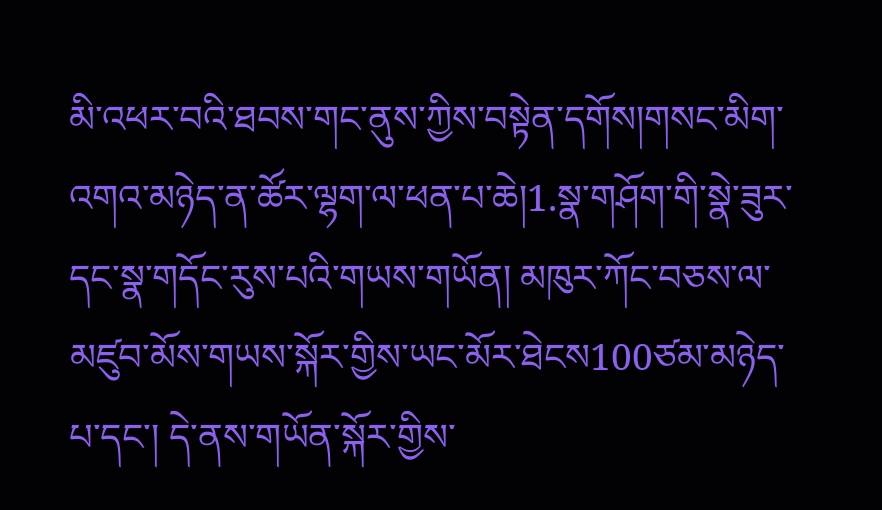མི་འཕར་བའི་ཐབས་གང་ནུས་ཀྱིས་བསྟེན་དགོས།གསང་མིག་འགའ་མཉེད་ན་ཚོར་ལྷག་ལ་ཕན་པ་ཆེ།1.སྣ་གཤོག་གི་སྣེ་ཟུར་དང་སྣ་གདོང་རུས་པའི་གཡས་གཡོན། མཁུར་ཀོང་བཅས་ལ་མཛུབ་མོས་གཡས་སྐོར་གྱིས་ཡང་མོར་ཐེངས100ཙམ་མཉེད་པ་དང་། དེ་ནས་གཡོན་སྐོར་གྱིས་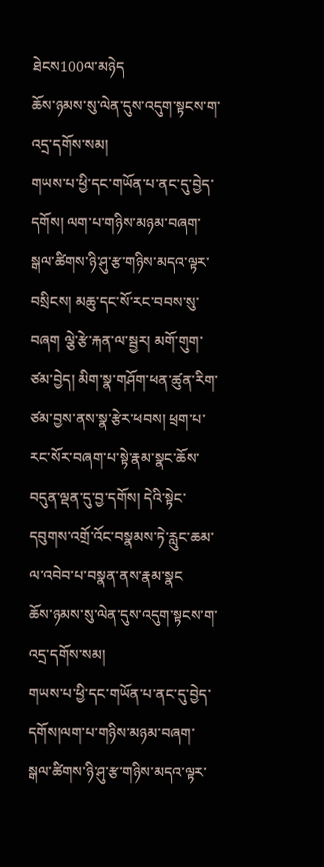ཐེངས100ལ་མཉེད
ཆོས་ཉམས་སུ་ལེན་དུས་འདུག་སྟངས་ག་འདྲ་དགོས་སམ།
གཡས་པ་ཕྱི་དང་གཡོན་པ་ནང་དུ་བྱེད་དགོས། ལག་པ་གཉིས་མཉམ་བཞག་སྒལ་ཚིགས་ཉི་ཤུ་རྩ་གཉིས་མདའ་ལྟར་བསྲིངས། མཆུ་དང་སོ་རང་བབས་སུ་བཞག ལྕེ་རྩེ་རྐན་ལ་སྦྱར། མགོ་གུག་ཙམ་བྱེད། མིག་སྣ་གཤོག་ཕན་ཚུན་རིག་ཙམ་བྱས་ནས་སྣ་རྩེར་ཕབས། ཕྲག་པ་རང་སོར་བཞག་པ་སྟེ་རྣམ་སྣང་ཆོས་བདུན་ལྡན་དུ་བྱ་དགོས། དེའི་སྟེང་དབུགས་འགྲོ་འོང་བསྣམས་ཏེ་རླུང་ཆམ་ལ་འབེབ་པ་བསྣན་ནས་རྣམ་སྣང
ཆོས་ཉམས་སུ་ལེན་དུས་འདུག་སྟངས་ག་འདྲ་དགོས་སམ།
གཡས་པ་ཕྱི་དང་གཡོན་པ་ནང་དུ་བྱེད་དགོས།ལག་པ་གཉིས་མཉམ་བཞག་སྒལ་ཚིགས་ཉི་ཤུ་རྩ་གཉིས་མདའ་ལྟར་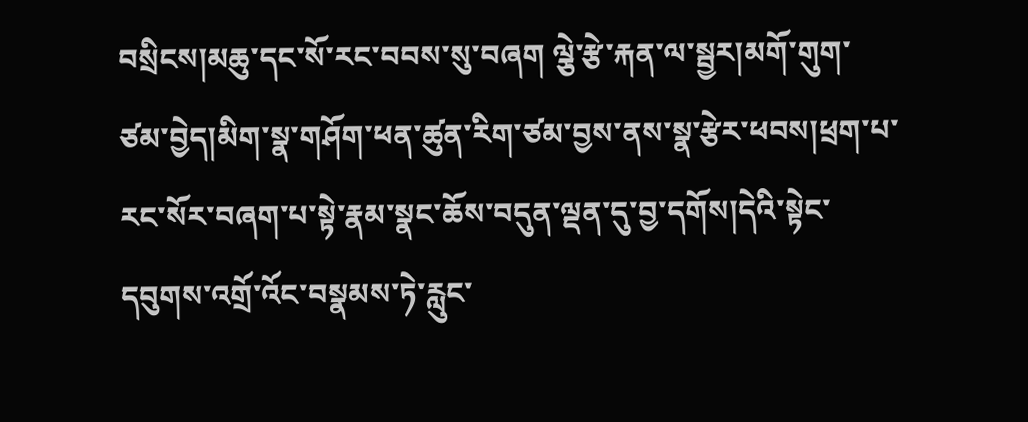བསྲིངས།མཆུ་དང་སོ་རང་བབས་སུ་བཞག ལྕེ་རྩེ་རྐན་ལ་སྦྱར།མགོ་གུག་ཙམ་བྱེད།མིག་སྣ་གཤོག་ཕན་ཚུན་རིག་ཙམ་བྱས་ནས་སྣ་རྩེར་ཕབས།ཕྲག་པ་རང་སོར་བཞག་པ་སྟེ་རྣམ་སྣང་ཆོས་བདུན་ལྡན་དུ་བྱ་དགོས།དེའི་སྟེང་དབུགས་འགྲོ་འོང་བསྣམས་ཏེ་རླུང་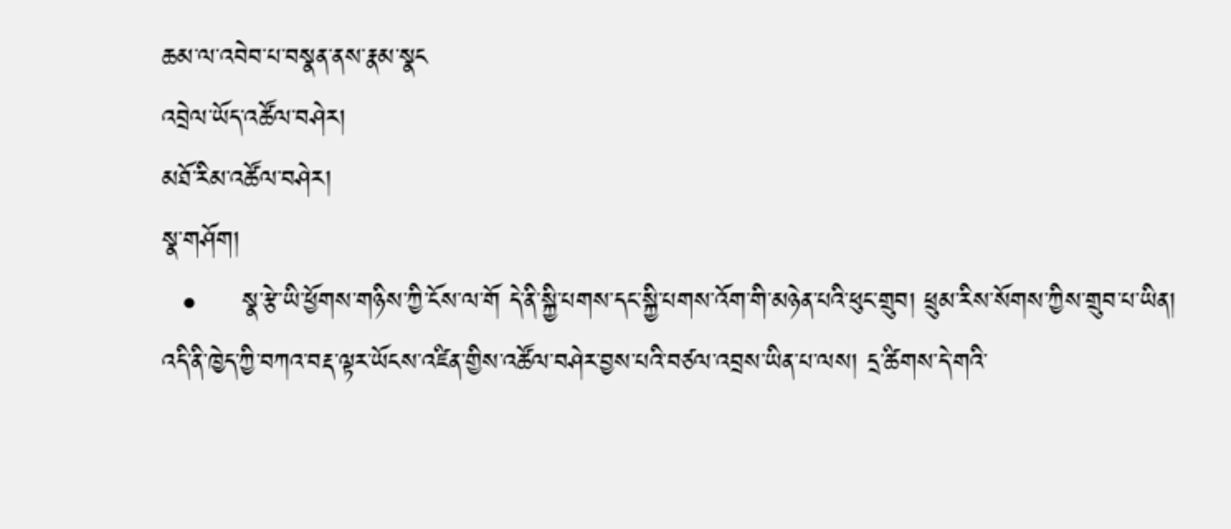ཆམ་ལ་འབེབ་པ་བསྣན་ནས་རྣམ་སྣང
འབྲེལ་ཡོད་འཚོལ་བཤེར།
མཐོ་རིམ་འཚོལ་བཤེར།
སྣ་གཤོག།
  •     སྣ་རྩེ་ཡི་ཕྱོགས་གཉིས་ཀྱི་ངོས་ལ་གོ དེ་ནི་སྐྱི་པགས་དང་སྐྱི་པགས་འོག་གི་མཉེན་པའི་ཕུང་གྲུབ། ཕྲུམ་རིས་སོགས་ཀྱིས་གྲུབ་པ་ཡིན།
འདི་ནི་ཁྱེད་ཀྱི་བཀའ་བརྡ་ལྟར་ཡོངས་འཛིན་གྱིས་འཚོལ་བཤེར་བྱས་པའི་བཙལ་འབྲས་ཡིན་པ་ལས། དྲ་ཚིགས་དེ་གའི་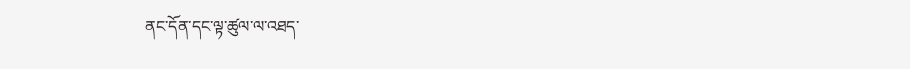ནང་དོན་དང་ལྟ་ཚུལ་ལ་འཐད་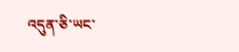འདུན་ཅི་ཡང་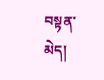བསྟན་མེད།